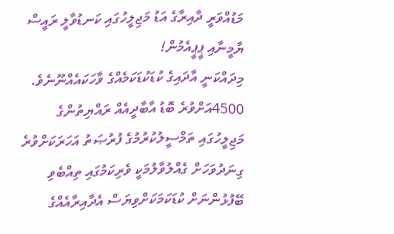މަޑުއްވަރީ ދާއިރާގެ އަޑު މަޖިލީހުގައި ކަނޑުވާލީ ރައީސް ޔާމީނާއި ޕީޕީއެމުން!
މިދައްކަނީ އާދައިގެ ކުޑަކުޑަކަމެއްގެ ވާހަކައެއްނޫނެވެ. 4500އަށްވުރެ ބޮޑު އާބާދީއެއް ރައްޔިތުންގެ މަޖިލީހުގައި ތަމްސީލުކުރުމުގެ ފުރުޞަތު އަހަރަކަށްވުރެ ގިނަދުވަހަށް ގެއްލުވާލުމަކީ ވެރިކަމުގައި ތިއްބެވި ބޭފުޅުންނަށް ކުޑަކަމަކަށްވިޔަސް އެދާއިރާއެއްގެ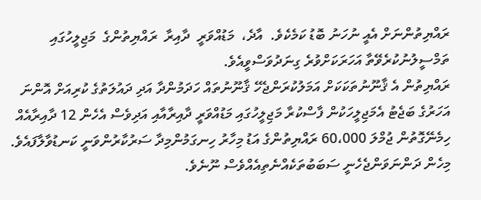ރައްޔިތުންނަށް އެއީ ނުހަނު ބޮޑު ކަމެކެވެ.  އާދެ،  މަޑުއްވަރީ  ދާއިރާ  ރައްޔިތުންގެ  މަޖިލީހުގައި ތަމްސީލުނުކުރެވޭތާ އަހަރަކަށްވުރެ ގިނަދުވަސްވީއެވެ.
ރައްޔިތުން އެ ޤާނޫނުތަކަކަށް އަމަލުކުރަންޖެހޭ ޤާނޫނުތައް ހަދަމުންދާ އަދި ދައުލަތުގެ ކުރިއަށް އޮންނަ އަހަރުގެ ބަޖެޓު އެމަޖިލީހަކުން ފާސްކުރާ މަޖިލީހުގައި މަޑުއްވަރީ ދާއިރާއާއި އަދިވެސް އެހެން 12 ދާއިރާއެއް ހިމެނޭގޮތުން ޖުމްލަ 60،000 ރައްޔިތުންގެ އަޑު މިހާރު ހިނގަމުންމިދާ ސަރުކާރުންވަނީ ކަނޑުވާލާފައެވެ. މިހެން ދަންނަވަންޖެހެނީ ސަބަބުތަކެއްނެތިއެއްވެސް ނޫނެވެ.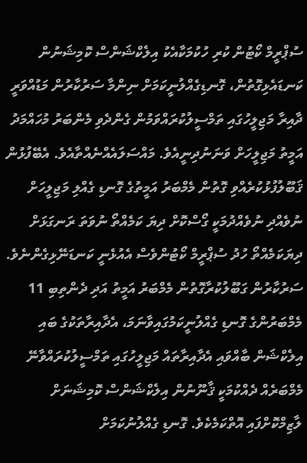ސުޕްރީމް ކޯޓުން ކުރި ހުކުމަކާއެކު އިލެކްޝަންސް ކޮމިޝަނުން ކަނޑައެޅިގޮތުން، ގޮނޑިގެއްލުނީކަމަށް ނިންމާ ސަރުކާރުން މަޑުއްވަރީ ދާއިރާ މަޖިލީހުގައި ތަމްސީލުކުރައްވަމުން ގެންދެވި މެންބަރު މުހައްމަދު އަމީތު މަޖިލީހަށް ވަނަނުދިނީއެވެ. މައްސަލައެއްނެއްތާއެވެ. އެބޭފުޅުން ޤަބޫލުފުޅުކުރެއްވި ގޮތުން މެމްބަރު އަމީތުގެ ގޮނޑި ގެއްލި މަޖިލީހަށް ނުވެއްދި ނުވެއްދުމަކީ ގޯސްކޮށް ދިޔަ ކަމެއްތޯ ނުވަތަ ރަނގަޅަށް ދިޔަކަމެއްތޯ ހުދު ސުޕްރީމް ކޯޓުންވެސް އެއުޅެނީ ކަނޑަނޭޅިގެންނެވެ. ސަރުކާރުން ގަބޫލުކުރާގޮތުން މެމްބަރު އަމީތު އަދި ދެންތިބި 11 މެމްބަރުންގެ ގޮނޑި ގެއްލުނީކަމުގައިވާނަމަ، އެދާއިރާތަކުގެ ބައި އިލެކްޝަން ބާއްވައި އެދާއިރާތައް މަޖިލީހުގައި ތަމްސީލުކުރައްވާނޭ މެމްބަރެއް ދެއްކުމަކީ ޤާނޫނުން އިލެކްޝަންސް ކޮމިޝަނަށް ލާޒިމްކޮށްފައި އޮތްކަމެކެވެ. ގޮނޑި ގެއްލުނުކަމަށް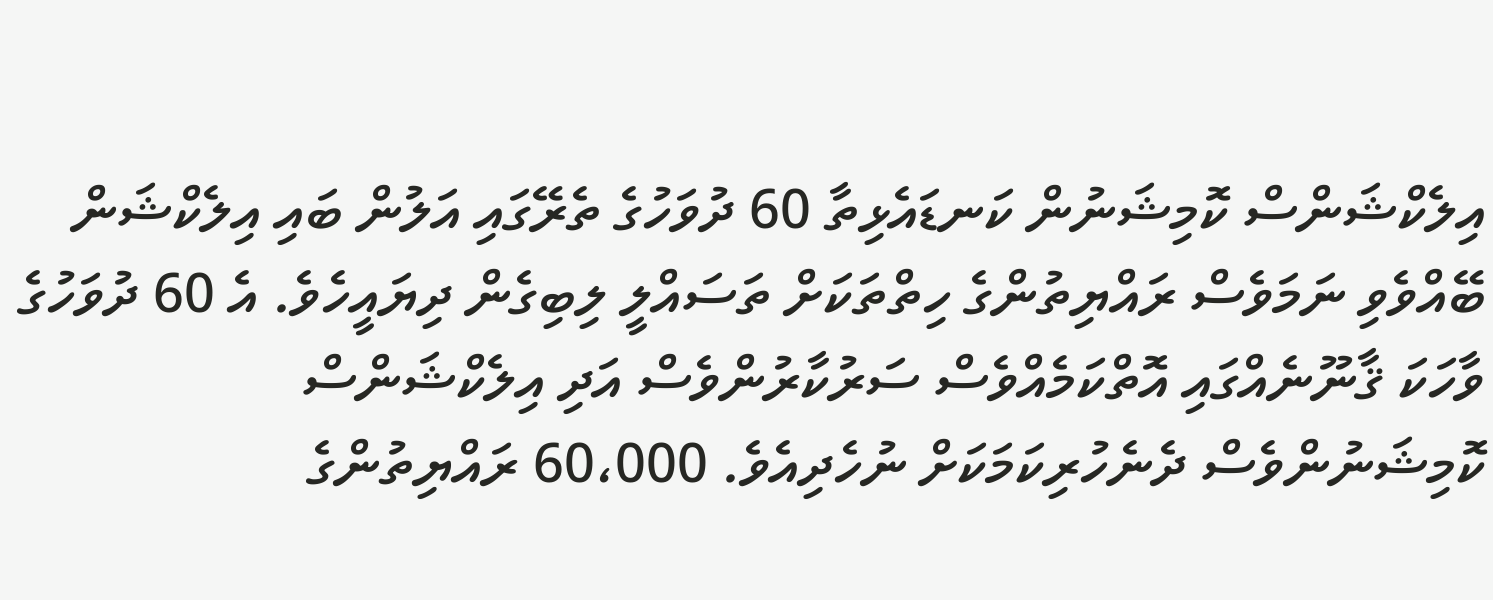އިލެކްޝަންސް ކޮމިޝަނުން ކަނޑައެޅިތާ 60 ދުވަހުގެ ތެރޭގައި އަލުން ބައި އިލެކްޝަން ބޭއްވެވި ނަމަވެސް ރައްޔިތުންގެ ހިތްތަކަށް ތަސައްލީ ލިބިގެން ދިޔައީހެވެ. އެ 60 ދުވަހުގެ ވާހަކަ ޤާނޫނެއްގައި އޮތްކަމެއްވެސް ސަރުކާރުންވެސް އަދި އިލެކްޝަންސް ކޮމިޝަނުންވެސް ދެނެހުރިކަމަކަށް ނުހެދިއެވެ. 60،000 ރައްޔިތުންގެ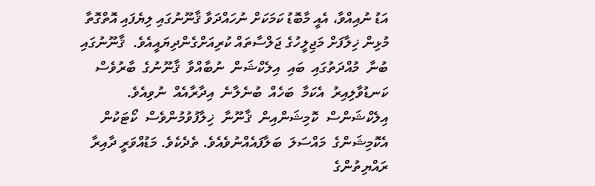އަޑު ނުއިއްވާ، އެއީ މާބޮޑު ކަމަކަށް ނުހައްދަވާ ޤާނޫނުގައި ލިޔެފައި އޮތްގޮތާ މުޅިން ޚިލާފަށް މަޖިލީހުގެ ޖަލްސާތައް ކުރިއަށްގެންދިޔައީއެވެ.  ޤާނޫނުގައި  ބުނާ  މުއްދަތުގައި  ބައި  އިލެކްޝަން  ނުބާއްވާ  ޤާނޫނުގެ  ބާރުވެސް  ކަނޑުވާލިއިރު  އެކަމާ  ބަހެއް  ބުނެލާނެ  އިދާރާއެއް  ނުވިއެވެ.  އިލެކްޝަންސް  ކޮމިޝަންއިން  ޤާނޫނާ  ޚިލާފުވުމުންވެސް  ކޯޓަކުން  އެކޮމިޝަންގެ  މައްސަލަ  ބަލާފައެއްނުވެއެވެ. ތެދެކެވެ. މަޑުއްވަރީ ދާއިރާ ރައްޔިތުންގެ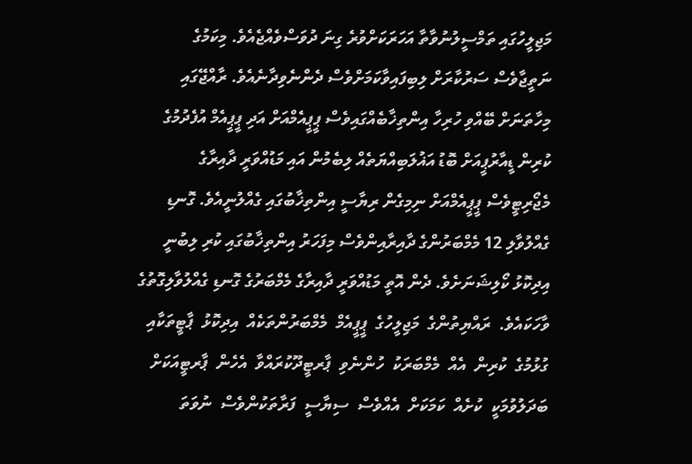މަޖިލީހުގައި ތަމްސީލުނުވާތާ އަހަރަކަށްވުރެ ގިނަ ދުވަސްވެއްޖެއެވެ. މިކަމުގެ ނަތީޖާވެސް ސަރުކާރަށް ލިބިފައިވާކަމަށްވެސް ދެންނެވިދާނެއެވެ. ރާއްޖޭގައި މިހާތަނަށް ބޭއްވި ހުރިހާ އިންތިޚާބެއްގައިވެސް ޕީޕީއެމްއަށް އަދި ޕީޕީއެމް އުފެދުމުގެ ކުރިން ޑީއާރުޕީއަށް ބޮޑު އަޣުލަބިއްޔަތެއް ލިބެމުން އައި މަޑުއްވަރީ ދާއިރާގެ މެޖޯރިޓީވެސް ޕީޕީއެމްއަށް ނިމިގެން ރިޔާސީ އިންތިޚާބުގައި ގެއްލުނީއެވެ. ގޮނޑި ގެއްލުވާލި 12 މެމްބަރުންގެ ދާއިރާއިންވެސް މިފަހަރު އިންތިޚާބުގައި ކުރި ލިބުނީ އިދިކޮޅު ކޯލިޝަނަށެވެ. ދެން އޮތީ މަޑުއްވަރީ ދާއިރާގެ މެމްބަރުގެ ގޮނޑި ގެއްލުވާލިގޮތުގެ ވާހަކައެވެ.  ރައްޔިތުންގެ  މަޖިލީހުގެ  ޕީޕީއެމް  މެމްބަރުންތަކެއް  އިދިކޮޅު  ޕާޓީތަކާއި  ގުޅުމުގެ  ކުރިން  އެއް  މެމްބަރަކު  ހުންނެވި  ޕާރޓީދޫކުރައްވާ  އެހެން  ޕާރޓީއަކަށް  ބަދަލުވުމަކީ  ކުށެއް  ކަމަކަށް  އެއްވެސް  ސިޔާސީ  ފަރާތަކުންވެސް  ނުވަތަ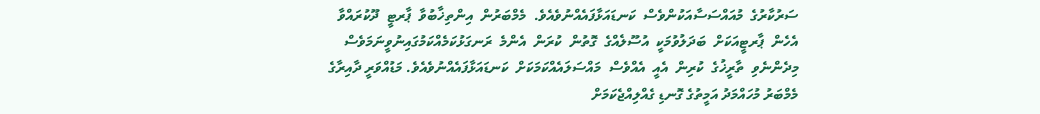ސަރުކާރުގެ  މުއައްސަސާއަކުންވެސް  ކަނޑައަޅާފައެއްނުވެއެވެ.  މެމްބަރުން  އިންތިޚާބުވާ  ޕާރޓީ  ދޫކުރައްވާ  އެހެން  ޕާރޓީއަކަށް  ބަދަލުވުމަކީ  އުސޫލެއްގެ  ގޮތުން  ކުރަން  އެންމެ  ރަނގަޅުކަމެއްކަމުގައިނުވީނަމަވެސް މިދެންނެވި  ތާރީޚުގެ  ކުރިން  އެއީ  އެއްވެސް  މައްސަލައެއްކަމަކަށް  ކަނޑައަޅާފައެއްނުވެއެވެ. މަޑުއްވަރީ ދާއިރާގެ މެމްބަރު މުހައްމަދު އަމީތުގެ ގޮނޑި ގެއްލިއްޖެކަމަށް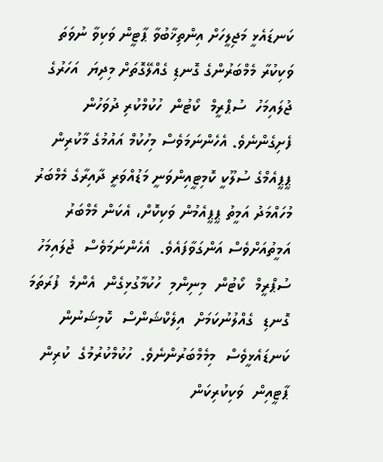ކަނޑައެޅީ މަޖިލީހަށް އިންތިޚާބުވާ ޕާޓީން ވަކިވާ ނުވަތަ ވަކިކުރާ މެމްބަރުންގެ ގޮނޑި ގެއްލޭގޮތަށް މިދިޔަ  އަހަރުގެ  ޖުލައިމަހު  ސުޕްރީމް  ކޯޓުން  ހުކުމްކުރި ދުވަހުން ފެށިގެންނެވެ. އެހެންނަމަވެސް މިހުކުމް އައުމުގެ މާކުރިން ޕީޕީއެމްގެ ސުލޫކީ ކޮމިޓީއިންވަނީ މަޑުއްވަރީ ދާއިރާގެ މެމްބަރު މުހައްމަދު އަމީތު ޕީޕީއެމުން ވަކިކޮށް، އެކަން މެމްބަރު އަމީތުއަށްވެސް އަންގަވާފައެވެ.  އެހެންނަމަވެސް  ޖުލައިމަހު  ސުޕްރީމް  ކޯޓުން  މިނިންމި  ހުކުމާގުޅިގެން  އެންމެ  ފުރަތަމަ  ގޮނޑި  ގެއްލުނުކަމަށް  އިލެކްޝަންސް  ކޮމިޝަނުން  ކަނޑައެޅީވެސް  މިމެމްބަރުންނެވެ.  ހުކުމްކުރުމުގެ  ކުރިން  ޕާޓީއިން  ވަކިކުރިކަން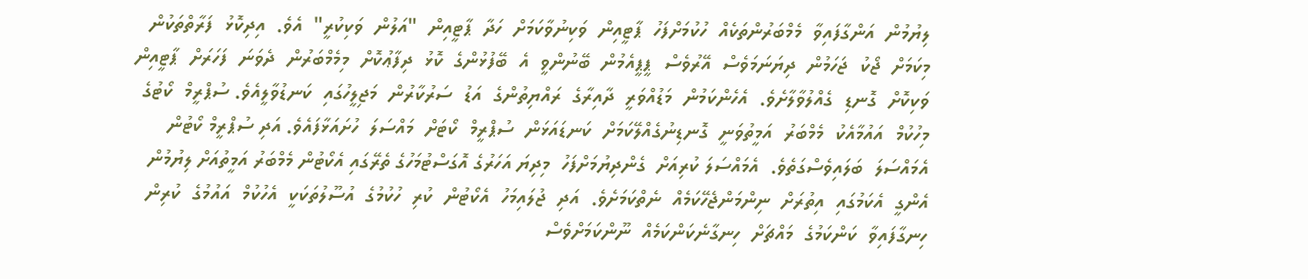ލިޔުމުން  އަންގާފައިވާ  މެމްބަރުންތަކެއް  ހުކުމަށްފަހު  ޕާޓީއިން  ވަކިނުވާކަމަށް  ހަދާ  ޕާޓީއިން  "އަލުން  ވަކިކުރީ"  އެވެ.  އިދިކޮޅު  ފަރާތްތަކުން  މިކަމަށް  ޖޯކު  ޖަހަމުން  ދިޔަނަމަވެސް  އޭރުވެސް  ޕީޕީއެމުން  ބޭނުންވީ  އެ  ބޭފުޅުންގެ  ކޮޅު  ދިފާޢުކޮށް  މިމެމްބަރުން  ދެވަނަ  ފަހަރަށް  ޕާޓީއިން  ވަކިކޮށް  ގޮނޑި  ގެއްލުވާލާށެވެ.  އެހެންކަމުން  މަޑުއްވަރީ  ދާއިރާގެ  ރައްޔިތުންގެ  އަޑު  ސަރުކާރުން  މަޖިލީހުގައި  ކަނޑުވާލީއެވެ. ސުޕްރީމް  ކޯޓުގެ  މިހުކުމް  އައުމާއެކު  މެމްބަރު  އަމީތުވަނީ  ގޮނޑިނުގެއްލޭކަމަށް  ކަނޑައަޅަން  ސުޕްރީމް  ކޯޓަށް  މައްސަލަ  ހުށައަޅާފައެވެ. އަދި ސުޕްރީމް ކޯޓުން އެމައްސަލަ  ބަލައިވެސްގަތެވެ.  އެމައްސަލަ ކުރިއަށް  ގެންދިޔުމަށްފަހު  މިދިޔަ އަހަރުގެ އޮގަސްޓުމަހުގެ ތެރޭގައި އެކޯޓުން މެމްބަރު އަމީތުއަށް ލިޔުމުން  އެންގީ  އެކަމުގައި  އިތުރަށް  ނިންމަންޖެހޭކަމެއް  ނެތްކަމަށެވެ.  އަދި  ޖުލައިމަހު  އެކޯޓުން  ކުރި  ހުކުމުގެ  އުސޫލުތަކަކީ  އެހުކުމް  އައުމުގެ  ކުރިން  ހިނގާފައިވާ  ކަންކަމުގެ  މައްޗަށް  ހިނގާނެކަންކަމެއް  ނޫންކަމަށްވެސް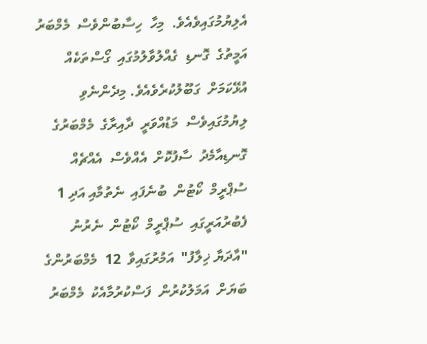އެލިޔުމުގައިވެއެވެ.  މިހާ  ހިސާބުންވެސް  މެމްބަރު  އަމީތުގެ  ގޮނޑި  ގެއްލުވާލުމުގައި  ގޯސްތަކެއް  އުޅޭކަމަށް  ގަބޫލުކުރެވެއެވެ. މިދެންނެވި  ލިޔުމުގައިވެސް  މަޑުއްވަރީ  ދާއިރާގެ  މެމްބަރުގެ  ގޮނޑިއާމެދު  ސާފުކޮށް  އެއްވެސް  އެއްޗެއް  ސުޕްރީމް  ކޯޓުން  ބުނެފައި  ނެތުމާއި އަދި 1  ފެބުރުއަރީގައި  ސުޕްރީމް  ކޯޓުން  ނެރުނު  "އާދަޔާ ޚިލާފު"  އަމުރުގައިވާ  12  މެމްބަރުންގެ  ބަޔަށް  އަމަލުކުރުން  ފަސްކުރުމާއެކު  މެމްބަރު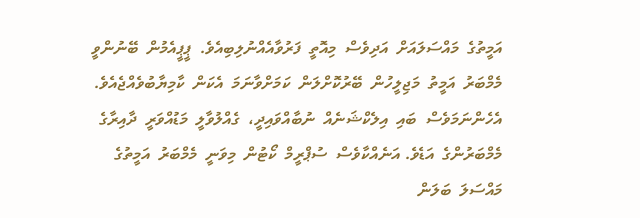އަމީތުގެ  މައްސަލައަށް  އަދިވެސް  މިއޮތީ  ފަރުވާއެއްނުލިބިއެވެ.  ޕީޕީއެމުން  ބޭނުންވީ  މެމްބަރު  އަމީތު  މަޖިލީހުން  ބޭރުކޮށްލަން  ކަމަށްވާނަމަ  އެކަން  ކާމިޔާބުވެއްޖެއެވެ.  އެހެންނަމަވެސް  ބައި  އިލެކްޝަނެއް  ނުބާއްވައިދީ،  ގެއްލުވާލީ  މަޑުއްވަރީ  ދާއިރާގެ  މެމްބަރުންގެ  އަޑެވެ. އަނެއްކާވެސް  ސުޕްރީމް  ކޯޓުން  މިވަނީ  މެމްބަރު  އަމީތުގެ  މައްސަލަ  ބަލަން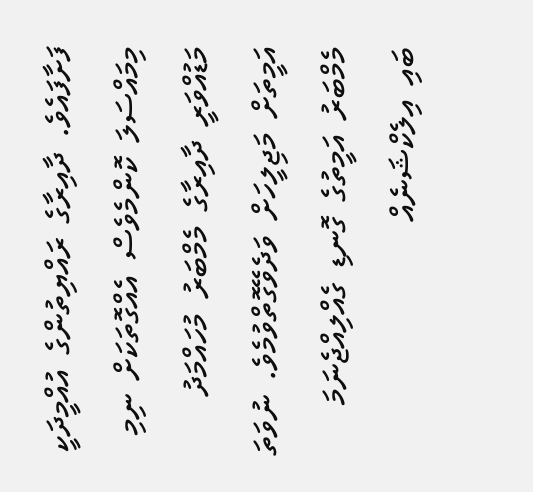ފަށާފައެވެ.  ދާއިރާގެ  ރައްޔިތުންގެ  އުއްމީދަކީ  މިމައްސަލަ  ކޮންމެވެސް  އެއްގޮތަކަށް  ނިމި  މަޑުއްވަރީ  ދާއިރާގެ  މެމްބަރު  މުހައްމަދު  އަމީތަށް  މަޖިލީހަށް  ވަދެވޭގޮތްވުމެވެ.  ނުވަތަ  މެމްބަރު  އަމީތުގެ  ގޮނޑި  ގެއްލިއްޖެނަމަ  ބައި  އިލެކްޝަނެއް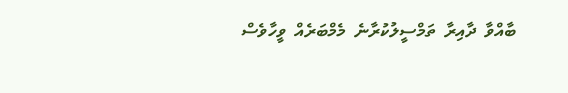ބާއްވާ  ދާއިރާ  ތަމްސީލުކުރާނެ  މެމްބަރެއް  ވީހާވެސް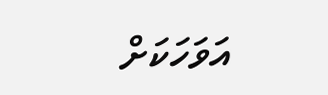އަވަހަކަށް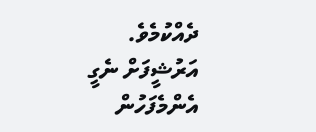ދެއްކުމެވެ.
އަރުޝީފަށް ނެގީ
އެންމެފަހުން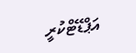އަޕްޑޭޓްކުރީ